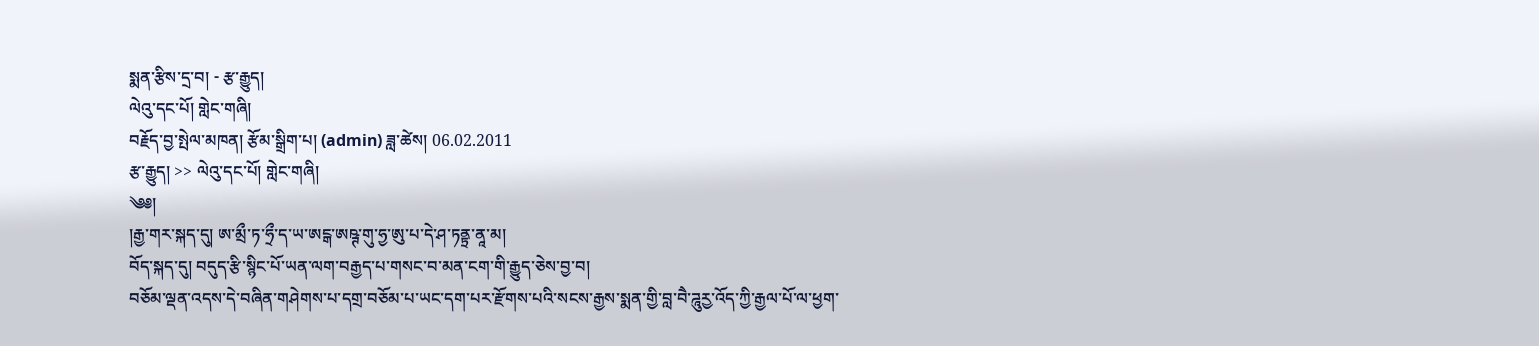སྨན་རྩིས་དྲ་བ། - རྩ་རྒྱུད།
ལེའུ་དང་པོ། གླེང་གཞི།
བརྗོད་བྱ་སྤེལ་མཁན། རྩོམ་སྒྲིག་པ། (admin) ཟླ་ཚེས། 06.02.2011
རྩ་རྒྱུད། >> ལེའུ་དང་པོ། གླེང་གཞི།
༄༅།
།རྒྱ་གར་སྐད་དུ། ཨ་མྲྀ་ཏ་ཧྲྀ་ད་ཡ་ཨངྒ་ཨཥྚ་གུ་ཧྱ་ཨུ་པ་དེ་ཤ་ཏནྟྲ་ནཱ་མ།
བོད་སྐད་དུ། བདུད་རྩི་སྙིང་པོ་ཡན་ལག་བརྒྱད་པ་གསང་བ་མན་ངག་གི་རྒྱུད་ཅེས་བྱ་བ།
བཅོམ་ལྡན་འདས་དེ་བཞིན་གཤེགས་པ་དགྲ་བཅོམ་པ་ཡང་དག་པར་རྫོགས་པའི་སངས་རྒྱས་སྨན་གྱི་བླ་བཻ་ཌཱུརྱ་འོད་ཀྱི་རྒྱལ་པོ་ལ་ཕྱག་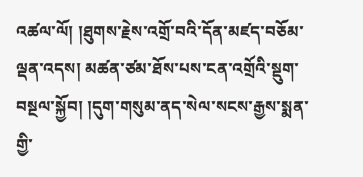འཚལ་ལོ། །ཐུགས་རྗེས་འགྲོ་བའི་དོན་མཛད་བཅོམ་ལྡན་འདས། མཚན་ཙམ་ཐོས་པས་ངན་འགྲོའི་སྡུག་བསྔལ་སྐྱོབ། །དུག་གསུམ་ནད་སེལ་སངས་རྒྱས་སྨན་གྱི་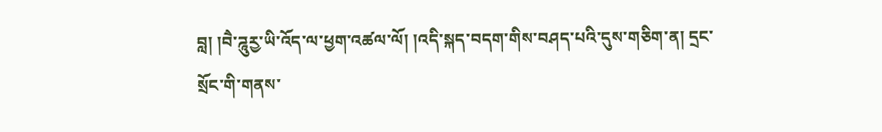བླ། །བཻ་ཌཱུརྱ་ཡི་འོད་ལ་ཕྱག་འཚལ་ལོ། །འདི་སྐད་བདག་གིས་བཤད་པའི་དུས་གཅིག་ན། དྲང་སྲོང་གི་གནས་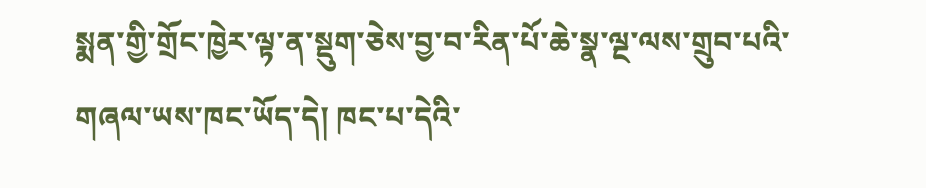སྨན་གྱི་གྲོང་ཁྱེར་ལྟ་ན་སྡུག་ཅེས་བྱ་བ་རིན་པོ་ཆེ་སྣ་ལྔ་ལས་གྲུབ་པའི་གཞལ་ཡས་ཁང་ཡོད་དེ། ཁང་པ་དེའི་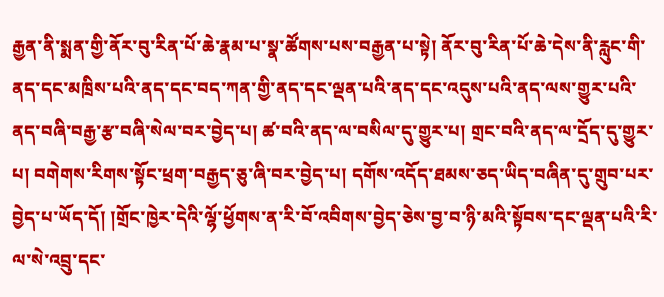རྒྱན་ནི་སྨན་གྱི་ནོར་བུ་རིན་པོ་ཆེ་རྣམ་པ་སྣ་ཚོགས་པས་བརྒྱན་པ་སྟེ། ནོར་བུ་རིན་པོ་ཆེ་དེས་ནི་རླུང་གི་ནད་དང་མཁྲིས་པའི་ནད་དང་བད་ཀན་གྱི་ནད་དང་ལྡན་པའི་ནད་དང་འདུས་པའི་ནད་ལས་གྱུར་པའི་ནད་བཞི་བརྒྱ་རྩ་བཞི་སེལ་བར་བྱེད་པ། ཚ་བའི་ནད་ལ་བསིལ་དུ་གྱུར་པ། གྲང་བའི་ནད་ལ་དྲོད་དུ་གྱུར་པ། བགེགས་རིགས་སྟོང་ཕྲག་བརྒྱད་ཅུ་ཞི་བར་བྱེད་པ། དགོས་འདོད་ཐམས་ཅད་ཡིད་བཞིན་དུ་གྲུབ་པར་བྱེད་པ་ཡོད་དོ། །གྲོང་ཁྱེར་དེའི་ལྷོ་ཕྱོགས་ན་རི་བོ་འབིགས་བྱེད་ཅེས་བྱ་བ་ཉི་མའི་སྟོབས་དང་ལྡན་པའི་རི་ལ་སེ་འབྲུ་དང་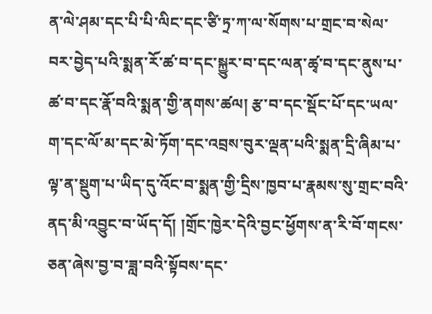ན་ལེ་ཤམ་དང་པི་པི་ལིང་དང་ཙི་ཏྲ་ཀ་ལ་སོགས་པ་གྲང་བ་སེལ་བར་བྱེད་པའི་སྨན་རོ་ཚ་བ་དང་སྐྱུར་བ་དང་ལན་ཚྭ་བ་དང་ནུས་པ་ཚ་བ་དང་རྣོ་བའི་སྨན་གྱི་ནགས་ཚལ། རྩ་བ་དང་སྡོང་པོ་དང་ཡལ་ག་དང་ལོ་མ་དང་མེ་ཏོག་དང་འབྲས་བུར་ལྡན་པའི་སྨན་དྲི་ཞིམ་པ་ལྟ་ན་སྡུག་པ་ཡིད་དུ་འོང་བ་སྨན་གྱི་དྲིས་ཁྱབ་པ་རྣམས་སུ་གྲང་བའི་ནད་མི་འབྱུང་བ་ཡོད་དོ། །གྲོང་ཁྱེར་དེའི་བྱང་ཕྱོགས་ན་རི་བོ་གངས་ཅན་ཞེས་བྱ་བ་ཟླ་བའི་སྟོབས་དང་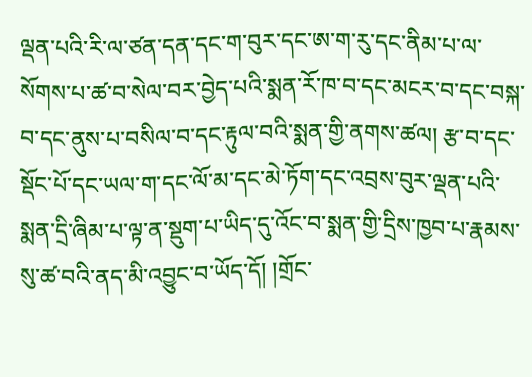ལྡན་པའི་རི་ལ་ཙན་དན་དང་ག་བུར་དང་ཨ་ག་རུ་དང་ནིམ་པ་ལ་སོགས་པ་ཚ་བ་སེལ་བར་བྱེད་པའི་སྨན་རོ་ཁ་བ་དང་མངར་བ་དང་བསྐ་བ་དང་ནུས་པ་བསིལ་བ་དང་རྟུལ་བའི་སྨན་གྱི་ནགས་ཚལ། རྩ་བ་དང་སྡོང་པོ་དང་ཡལ་ག་དང་ལོ་མ་དང་མེ་ཏོག་དང་འབྲས་བུར་ལྡན་པའི་སྨན་དྲི་ཞིམ་པ་ལྟ་ན་སྡུག་པ་ཡིད་དུ་འོང་བ་སྨན་གྱི་དྲིས་ཁྱབ་པ་རྣམས་སུ་ཚ་བའི་ནད་མི་འབྱུང་བ་ཡོད་དོ། །གྲོང་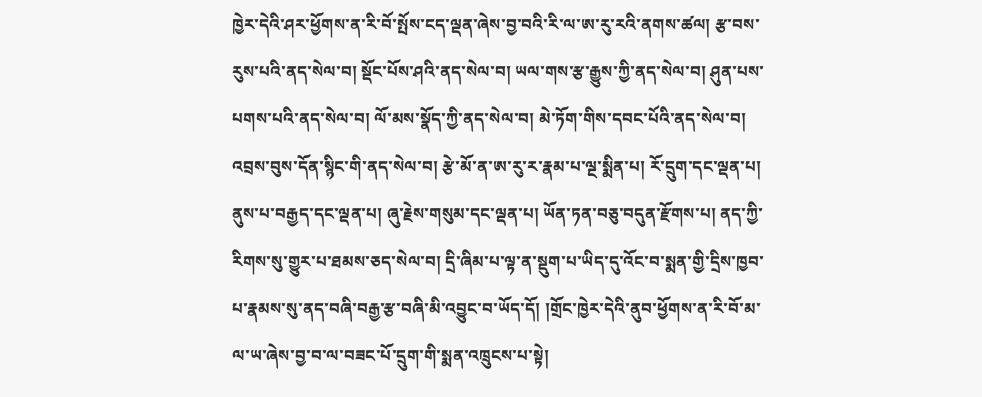ཁྱེར་དེའི་ཤར་ཕྱོགས་ན་རི་བོ་སྤོས་ངད་ལྡན་ཞེས་བྱ་བའི་རི་ལ་ཨ་རུ་རའི་ནགས་ཚལ། རྩ་བས་རུས་པའི་ནད་སེལ་བ། སྡོང་པོས་ཤའི་ནད་སེལ་བ། ཡལ་གས་རྩ་རྒྱུས་ཀྱི་ནད་སེལ་བ། ཤུན་པས་པགས་པའི་ནད་སེལ་བ། ལོ་མས་སྣོད་ཀྱི་ནད་སེལ་བ། མེ་ཏོག་གིས་དབང་པོའི་ནད་སེལ་བ། འབྲས་བུས་དོན་སྙིང་གི་ནད་སེལ་བ། རྩེ་མོ་ན་ཨ་རུ་ར་རྣམ་པ་ལྔ་སྨིན་པ། རོ་དྲུག་དང་ལྡན་པ། ནུས་པ་བརྒྱད་དང་ལྡན་པ། ཞུ་རྗེས་གསུམ་དང་ལྡན་པ། ཡོན་ཏན་བཅུ་བདུན་རྫོགས་པ། ནད་ཀྱི་རིགས་སུ་གྱུར་པ་ཐམས་ཅད་སེལ་བ། དྲི་ཞིམ་པ་ལྟ་ན་སྡུག་པ་ཡིད་དུ་འོང་བ་སྨན་གྱི་དྲིས་ཁྱབ་པ་རྣམས་སུ་ནད་བཞི་བརྒྱ་རྩ་བཞི་མི་འབྱུང་བ་ཡོད་དོ། །གྲོང་ཁྱེར་དེའི་ནུབ་ཕྱོགས་ན་རི་བོ་མ་ལ་ཡ་ཞེས་བྱ་བ་ལ་བཟང་པོ་དྲུག་གི་སྨན་འཁྲུངས་པ་སྟེ།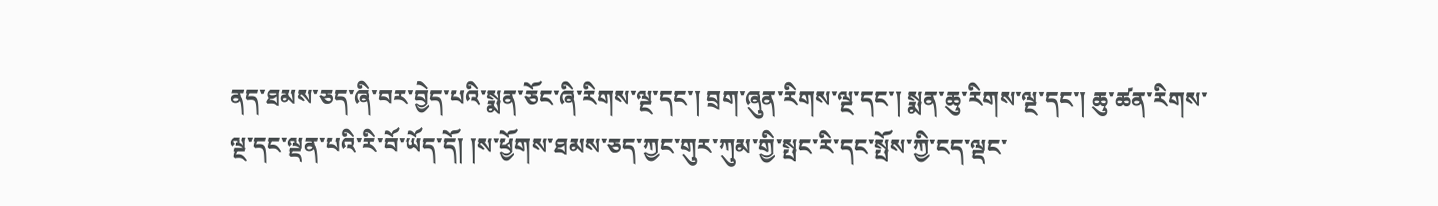ནད་ཐམས་ཅད་ཞི་བར་བྱེད་པའི་སྨན་ཅོང་ཞི་རིགས་ལྔ་དང་། བྲག་ཞུན་རིགས་ལྔ་དང་། སྨན་ཆུ་རིགས་ལྔ་དང་། ཆུ་ཚན་རིགས་ལྔ་དང་ལྡན་པའི་རི་བོ་ཡོད་དོ། །ས་ཕྱོགས་ཐམས་ཅད་ཀྱང་གུར་ཀུམ་གྱི་སྤང་རི་དང་སྤོས་ཀྱི་ངད་ལྡང་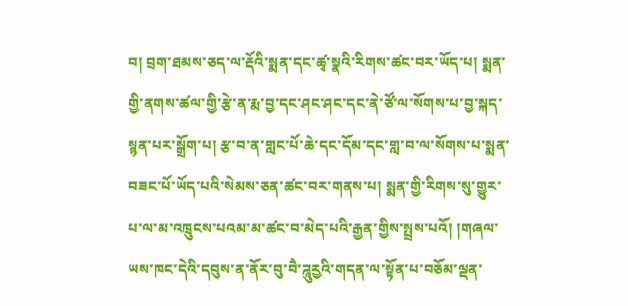བ། བྲག་ཐམས་ཅད་ལ་རྡོའི་སྨན་དང་ཚྭ་སྣའི་རིགས་ཚང་བར་ཡོད་པ། སྨན་གྱི་ནགས་ཚལ་གྱི་རྩེ་ན་རྨ་བྱ་དང་ཤང་ཤང་དང་ནེ་ཙོ་ལ་སོགས་པ་བྱ་སྐད་སྙན་པར་སྒྲོག་པ། རྩ་བ་ན་གླང་པོ་ཆེ་དང་དོམ་དང་གླ་བ་ལ་སོགས་པ་སྨན་བཟང་པོ་ཡོད་པའི་སེམས་ཅན་ཚང་བར་གནས་པ། སྨན་གྱི་རིགས་སུ་གྱུར་པ་ལ་མ་འཁྲུངས་པའམ་མ་ཚང་བ་མེད་པའི་རྒྱན་གྱིས་སྤྲས་པའོ། །གཞལ་ཡས་ཁང་དེའི་དབུས་ན་ནོར་བུ་བཻ་ཌཱུརྱའི་གདན་ལ་སྟོན་པ་བཅོམ་ལྡན་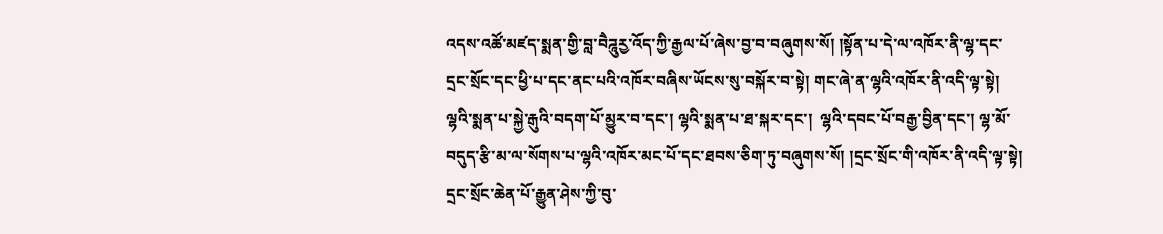འདས་འཚོ་མཛད་སྨན་གྱི་བླ་བཻཌཱུརྱ་འོད་ཀྱི་རྒྱལ་པོ་ཞེས་བྱ་བ་བཞུགས་སོ། །སྟོན་པ་དེ་ལ་འཁོར་ནི་ལྷ་དང་དྲང་སྲོང་དང་ཕྱི་པ་དང་ནང་པའི་འཁོར་བཞིས་ཡོངས་སུ་བསྐོར་བ་སྟེ། གང་ཞེ་ན་ལྷའི་འཁོར་ནི་འདི་ལྟ་སྟེ། ལྷའི་སྨན་པ་སྐྱེ་རྒུའི་བདག་པོ་མྱུར་བ་དང་། ལྷའི་སྨན་པ་ཐ་སྐར་དང་།  ལྷའི་དབང་པོ་བརྒྱ་བྱིན་དང་། ལྷ་མོ་བདུད་རྩི་མ་ལ་སོགས་པ་ལྷའི་འཁོར་མང་པོ་དང་ཐབས་ཅིག་ཏུ་བཞུགས་སོ། །དྲང་སྲོང་གི་འཁོར་ནི་འདི་ལྟ་སྟེ། དྲང་སྲོང་ཆེན་པོ་རྒྱུན་ཤེས་ཀྱི་བུ་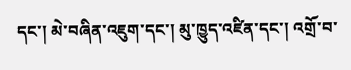དང་། མེ་བཞིན་འཇུག་དང་། མུ་ཁྱུད་འཛིན་དང་། འགྲོ་བ་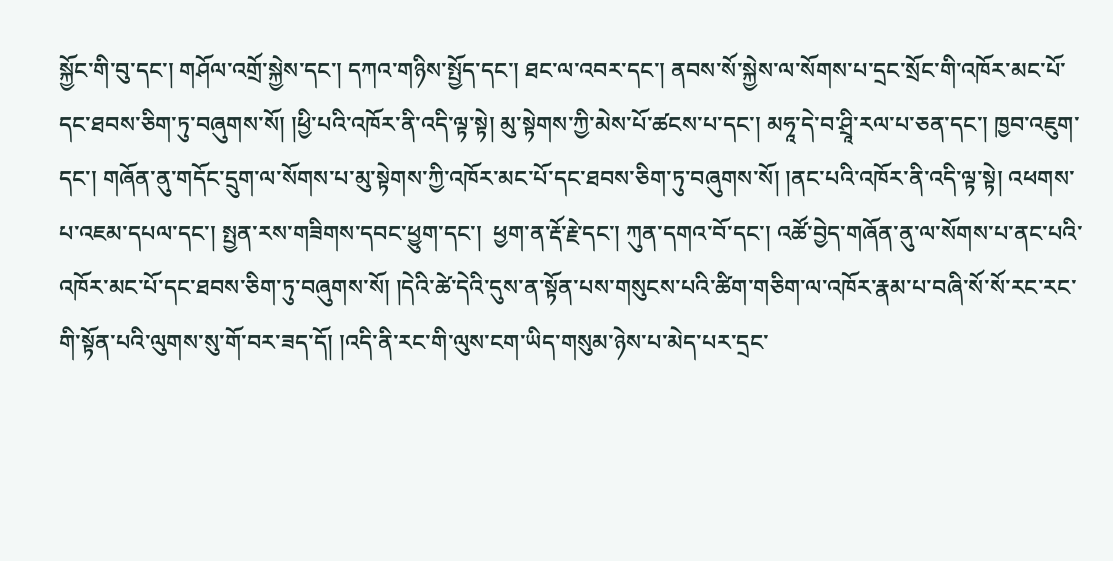སྐྱོང་གི་བུ་དང་། གཤོལ་འགྲོ་སྐྱེས་དང་། དཀའ་གཉིས་སྤྱོད་དང་། ཐང་ལ་འབར་དང་། ནབས་སོ་སྐྱེས་ལ་སོགས་པ་དྲང་སྲོང་གི་འཁོར་མང་པོ་དང་ཐབས་ཅིག་ཏུ་བཞུགས་སོ། །ཕྱི་པའི་འཁོར་ནི་འདི་ལྟ་སྟེ། མུ་སྟེགས་ཀྱི་མེས་པོ་ཚངས་པ་དང་། མཧཱ་དེ་བ་ཤྲཱི་རལ་པ་ཅན་དང་། ཁྱབ་འཇུག་དང་། གཞོན་ནུ་གདོང་དྲུག་ལ་སོགས་པ་མུ་སྟེགས་ཀྱི་འཁོར་མང་པོ་དང་ཐབས་ཅིག་ཏུ་བཞུགས་སོ། །ནང་པའི་འཁོར་ནི་འདི་ལྟ་སྟེ། འཕགས་པ་འཇམ་དཔལ་དང་། སྤྱན་རས་གཟིགས་དབང་ཕྱུག་དང་།  ཕྱག་ན་རྡོ་རྗེ་དང་། ཀུན་དགའ་བོ་དང་། འཚོ་བྱེད་གཞོན་ནུ་ལ་སོགས་པ་ནང་པའི་འཁོར་མང་པོ་དང་ཐབས་ཅིག་ཏུ་བཞུགས་སོ། །དེའི་ཚེ་དེའི་དུས་ན་སྟོན་པས་གསུངས་པའི་ཚིག་གཅིག་ལ་འཁོར་རྣམ་པ་བཞི་སོ་སོ་རང་རང་གི་སྟོན་པའི་ལུགས་སུ་གོ་བར་ཟད་དོ། །འདི་ནི་རང་གི་ལུས་ངག་ཡིད་གསུམ་ཉེས་པ་མེད་པར་དྲང་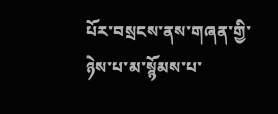པོར་བསྲངས་ནས་གཞན་གྱི་ཉེས་པ་མ་སྙོམས་པ་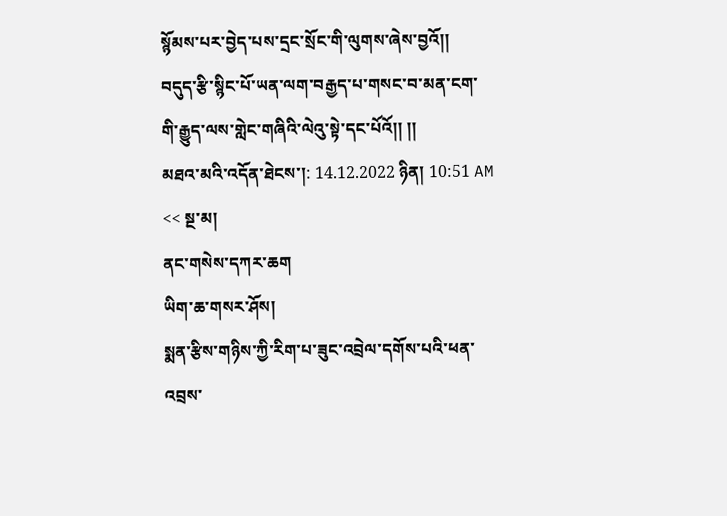སྙོམས་པར་བྱེད་པས་དྲང་སྲོང་གི་ལུགས་ཞེས་བྱའོ།།
བདུད་རྩི་སྙིང་པོ་ཡན་ལག་བརྒྱད་པ་གསང་བ་མན་ངག་གི་རྒྱུད་ལས་གླེང་གཞིའི་ལེའུ་སྟེ་དང་པོའོ།། །།
མཐའ་མའི་འདོན་ཐེངས་།: 14.12.2022 ཉིན། 10:51 AM
<< སྔ་མ།
ནང་གསེས་དཀར་ཆག
ཡིག་ཆ་གསར་ཤོས།
སྨན་རྩིས་གཉིས་ཀྱི་རིག་པ་ཟུང་འབྲེལ་དགོས་པའི་ཕན་འབྲས་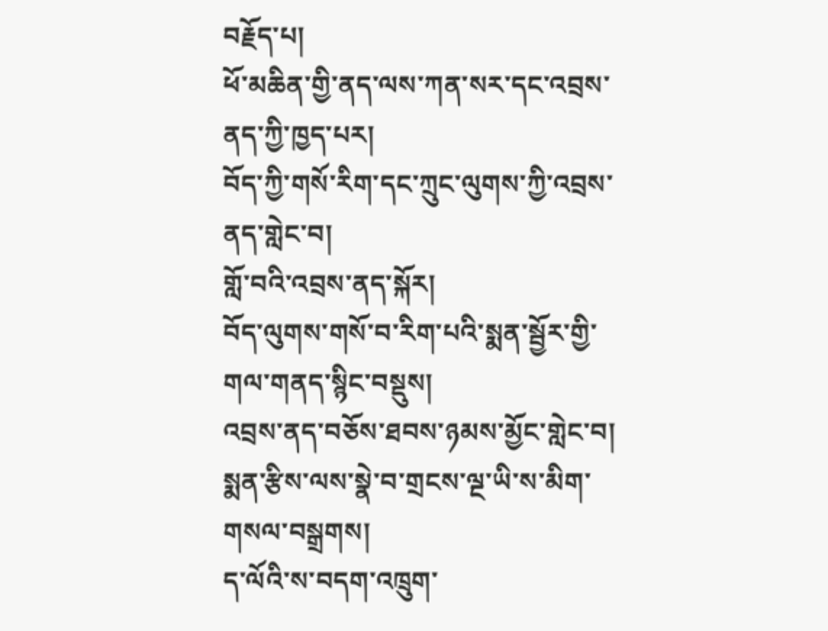བརྗོད་པ།
ཕོ་མཆིན་གྱི་ནད་ལས་ཀན་སར་དང་འབྲས་ནད་ཀྱི་ཁྱད་པར།
བོད་ཀྱི་གསོ་རིག་དང་ཀྲུང་ལུགས་ཀྱི་འབྲས་ནད་གླེང་བ།
གློ་བའི་འབྲས་ནད་སྐོར།
བོད་ལུགས་གསོ་བ་རིག་པའི་སྨན་སྦྱོར་གྱི་གལ་གནད་སྙིང་བསྡུས།
འབྲས་ནད་བཅོས་ཐབས་ཉམས་མྱོང་གླེང་བ།
སྨན་རྩིས་ལས་སྣེ་བ་གྲངས་ལྔ་ཡི་ས་མིག་གསལ་བསྒྲགས།
ད་ལོའི་ས་བདག་འཁྲུག་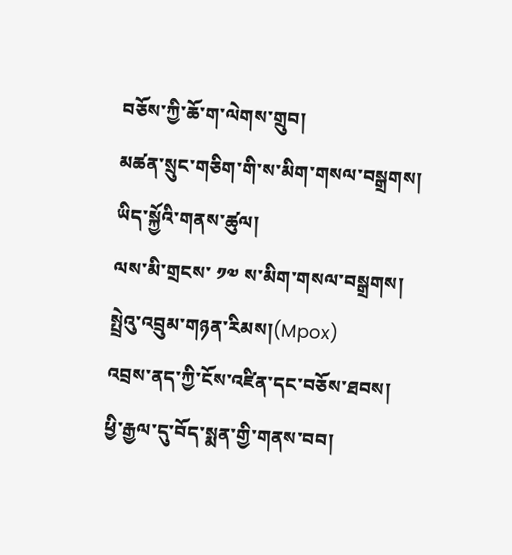བཅོས་ཀྱི་ཆོ་ག་ལེགས་གྲུབ།
མཚན་སྲུང་གཅིག་གི་ས་མིག་གསལ་བསྒྲགས།
ཡིད་སྐྱོའི་གནས་ཚུལ།
ལས་མི་གྲངས་ ༡༧ ས་མིག་གསལ་བསྒྲགས།
སྤྲེའུ་འབྲུམ་གཉན་རིམས།(Mpox)
འབྲས་ནད་ཀྱི་ངོས་འཛིན་དང་བཅོས་ཐབས།
ཕྱི་རྒྱལ་དུ་བོད་སྨན་གྱི་གནས་བབ།